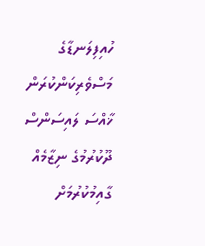ހުއިފިލަނޑާގެ މަސްވެރިކަންކުރަން ޚާއްސަ ލައިސަންސް ދޫކުރުމުގެ ނިޒާމެއް ގާއިމުކުރުމަށް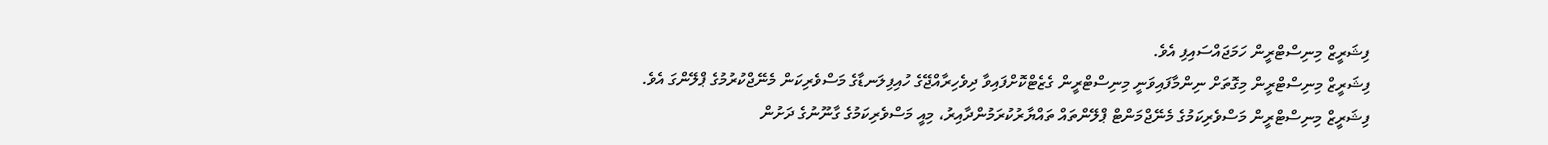ފިޝަރީޒް މިނިސްޓްރީން ހަމަޖައްސައިފި އެވެ.
ފިޝަރީޒް މިނިސްޓްރީން މިގޮތަށް ނިންމާފައިވަނީ މިނިސްޓްރީން ގެޒެޓްކޮށްފައިވާ ދިވެހިރާއްޖޭގެ ހުއިފިލަނޑާގެ މަސްވެރިކަން މެނޭޖްކުރުމުގެ ޕްލޭންގަ އެވެ.
ފިޝަރީޒް މިނިސްޓްރީން މަސްވެރިކަމުގެ މެނޭޖްމަންޓް ޕްލޭންތައް ތައްޔާރުކުރަމުންދާއިރު، މިއީ މަސްވެރިކަމުގެ ގާނޫނުގެ ދަށުން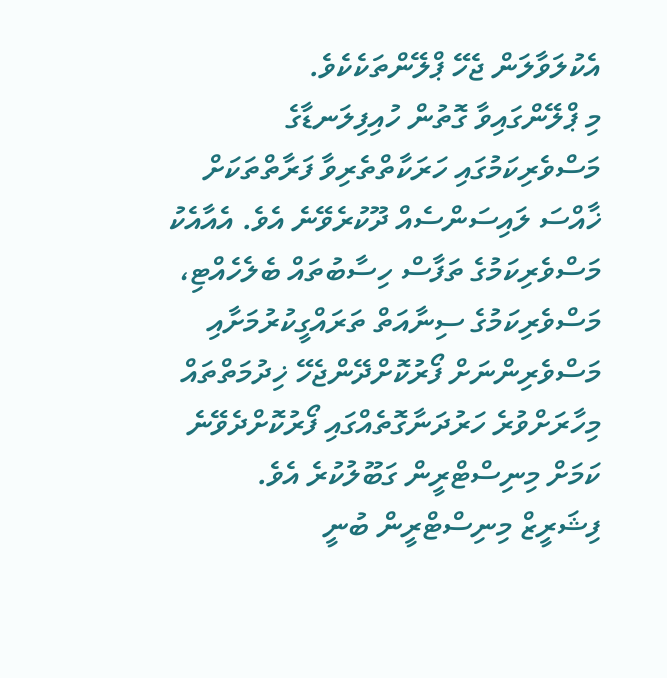އެކުލަވާލަން ޖެހޭ ޕްލޭންތަކެކެވެ.
މި ޕްލޭންގައިވާ ގޮތުން ހުއިފިލަނޑާގެ މަސްވެރިކަމުގައި ހަރަކާތްތެރިވާ ފަރާތްތަކަށް ޚާއްސަ ލައިސަންސެއް ދޫކުރެވޭނެ އެވެ. އެއާއެކު މަސްވެރިކަމުގެ ތަފާސް ހިސާބުތައް ބެލެހެއްޓި، މަސްވެރިކަމުގެ ސިނާއަތް ތަރައްގީކުރުމަށާއި މަސްވެރިންނަށް ފޯރުކޮށްދޭންޖެހޭ ޚިދުމަތްތައް މިހާރަށްވުރެ ހަރުދަނާގޮތެއްގައި ފޯރުކޮށްދެވޭނެ ކަމަށް މިނިސްޓްރީން ގަބޫލުކުރެ އެވެ.
ފިޝަރީޒް މިނިސްޓްރީން ބުނީ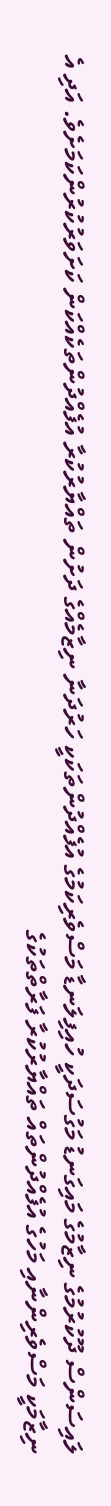ލައިސަންސް ދޫކުރުމުގެ ނިޒާމުގެ މައިގަނޑު މަގުސަދަކީ ހުއިފިލަނޑާ މަސްވެރިކަމުގެ އުފެއްދުންތަކަކީ ހަރުދަނާ ނިޒާމެއްގެ ދަށުން ތައްޔާރުކުރާ އުފެއްދުންތަކެއްކަން ކަށަވަރުކުރުންކަމަށެވެ. އަދި އެ ނިޒާމަކީ މަސްވެރިންނާއި މަހުގެ އުފެއްދުންތައް ތައްޔާރުކުރާ ފަރާތްތަކުގެ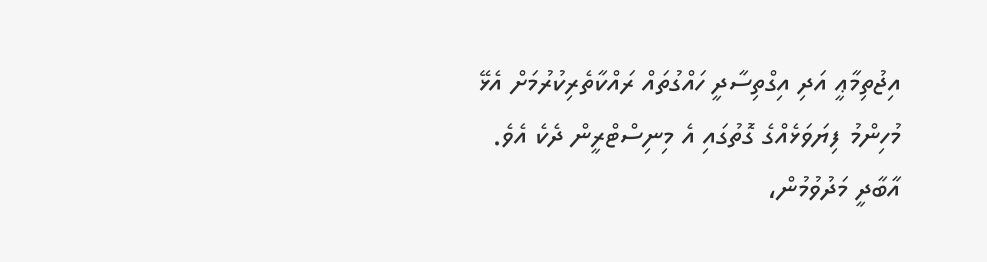އިޖުތިމާޢީ އަދި އިގްތިސާދީ ހައްގުތައް ރައްކާތެރިކުރުމަށް އެޅޭ މުހިންމު ފިޔަވަޅެއްގެ ގޮތުގައި އެ މިނިސްޓްރީން ދެކެ އެވެ.
އާބާދީ މަދުވުމުން،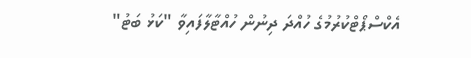އެކްސްޕޯޓްކުރުމުގެ ހުއްދަ ދިނުން ހުއްޓާލާފައިވާ "ކަޅު ބަޓު"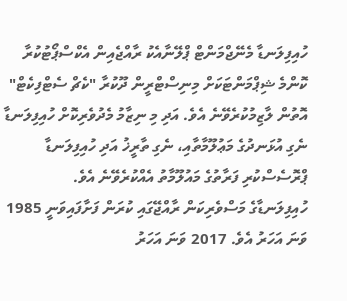ހުއިފިލަނޑާ މެނޭޖްމަންޓް ޕްލޭނާއެކު ރާއްޖެއިން އެކްސްޕޯޓުކުރާ ކޮންމެ ޝިޕްމަންޓަކަށް މިނިސްޓްރީން ދޫކުރާ "ކެޗް ސެޓްފިކެޓް" އޮތުން ލާޒިމުކުރެވޭނެ އެވެ. އަދި މި ނިޒާމު މެދުވެރިކޮށް ހުއިފިލަނޑާ ނެގި އުޅަނދުގެ މަޢުލޫމާތާއި، ނެގި ތާރީޚު އަދި ހުއިފިލަނޑާ ޕްރޮސެސްކުރި ފަރާތުގެ މައުލޫމާތު އެއްކުރެވޭނެ އެވެ.
ހުއިފިލަނޑާގެ މަސްވެރިކަން ރާއްޖޭގައި ކުރަން ފަށާފައިވަނީ 1985 ވަނަ އަހަރު އެވެ. 2017 ވަނަ އަހަރު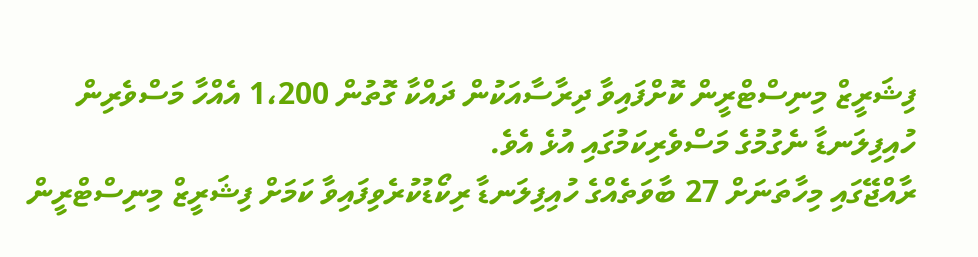ފިޝަރީޒް މިނިސްޓްރީން ކޮށްފައިވާ ދިރާސާއަކުން ދައްކާ ގޮތުން 1،200 އެއްހާ މަސްވެރިން ހުއިފިލަނޑާ ނެގުމުގެ މަސްވެރިކަމުގައި އުޅެ އެވެ.
ރާއްޖޭގައި މިހާތަނަށް 27 ބާވަތެއްގެ ހުއިފިލަނޑާ ރިކޯޑުކުރެވިފައިވާ ކަމަށް ފިޝަރީޒް މިނިސްޓްރީން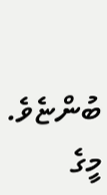ބުންޏެވެ. މީގެ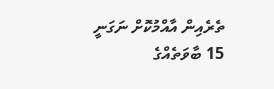ތެރެއިން އާއްމުކޮށް ނަގަނީ 15 ބާވަތެއްގެ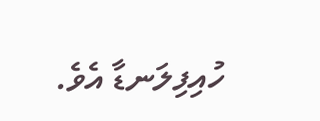ހުއިފިލަނޑާ އެވެ.